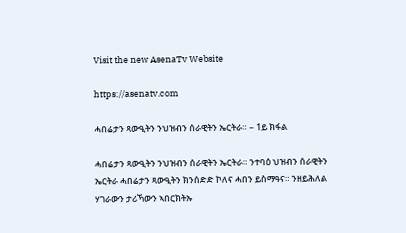Visit the new AsenaTv Website

https://asenatv.com

ሓበሬታን ጻውዒትን ንህዝብን ሰራዊትን ኤርትራ። – 1ይ ክፋል

ሓበሬታን ጻውዒትን ንህዝብን ሰራዊትን ኤርትራ። ንተባዕ ህዝብን ሰራዊትን ኤርትራ ሓበሬታን ጻውዒትን ክንሰድድ ኮለና ሓበን ይስማዓና። ንዘይሕለል ሃገራውን ታሪኻውን ኣበርክትኡ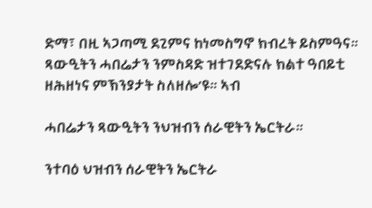ድማ፣ በዚ ኣጋጣሚ ደጊምና ከነመስግኖ ክብረት ይስምዓና። ጻውዒትን ሓበሬታን ንምስዳድ ዝተገደድናሉ ክልተ ዓበይቲ ዘሕዘነና ምኽንያታት ስለዘሎ’ዩ። ኣብ

ሓበሬታን ጻውዒትን ንህዝብን ሰራዊትን ኤርትራ።

ንተባዕ ህዝብን ሰራዊትን ኤርትራ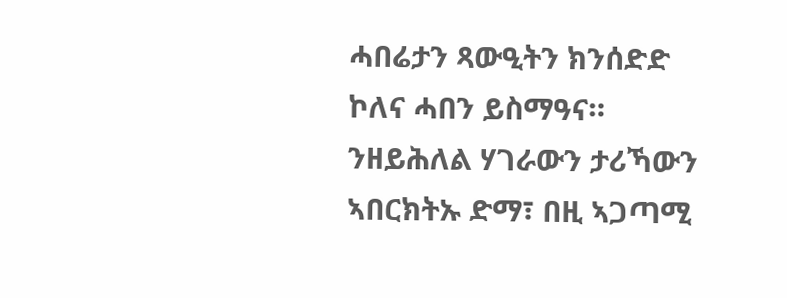ሓበሬታን ጻውዒትን ክንሰድድ ኮለና ሓበን ይስማዓና። ንዘይሕለል ሃገራውን ታሪኻውን ኣበርክትኡ ድማ፣ በዚ ኣጋጣሚ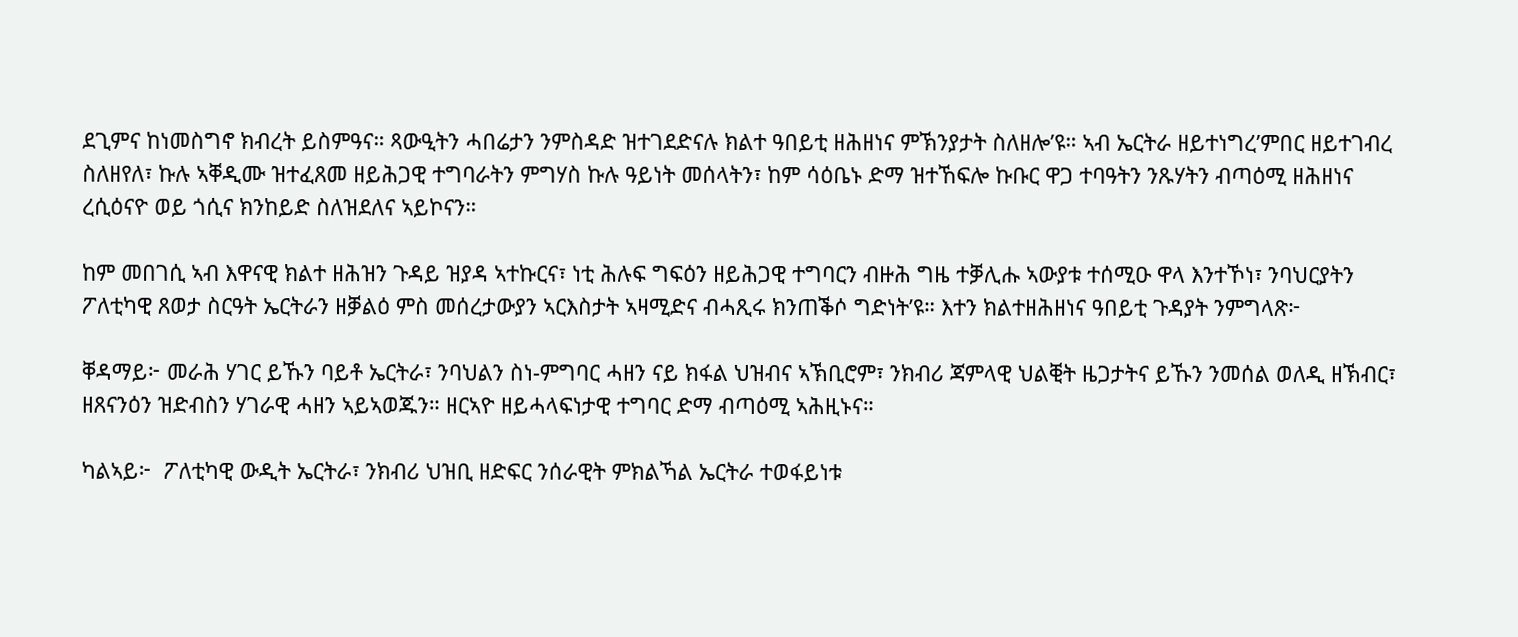ደጊምና ከነመስግኖ ክብረት ይስምዓና። ጻውዒትን ሓበሬታን ንምስዳድ ዝተገደድናሉ ክልተ ዓበይቲ ዘሕዘነና ምኽንያታት ስለዘሎ’ዩ። ኣብ ኤርትራ ዘይተነግረ’ምበር ዘይተገብረ ስለዘየለ፣ ኩሉ ኣቐዲሙ ዝተፈጸመ ዘይሕጋዊ ተግባራትን ምግሃስ ኩሉ ዓይነት መሰላትን፣ ከም ሳዕቤኑ ድማ ዝተኸፍሎ ኩቡር ዋጋ ተባዓትን ንጹሃትን ብጣዕሚ ዘሕዘነና ረሲዕናዮ ወይ ጎሲና ክንከይድ ስለዝደለና ኣይኮናን።

ከም መበገሲ ኣብ እዋናዊ ክልተ ዘሕዝን ጉዳይ ዝያዳ ኣተኩርና፣ ነቲ ሕሉፍ ግፍዕን ዘይሕጋዊ ተግባርን ብዙሕ ግዜ ተቓሊሑ ኣውያቱ ተሰሚዑ ዋላ እንተኾነ፣ ንባህርያትን ፖለቲካዊ ጸወታ ስርዓት ኤርትራን ዘቓልዕ ምስ መሰረታውያን ኣርእስታት ኣዛሚድና ብሓጺሩ ክንጠቕሶ ግድነት’ዩ። እተን ክልተዘሕዘነና ዓበይቲ ጉዳያት ንምግላጽ፦

ቐዳማይ፦ መራሕ ሃገር ይኹን ባይቶ ኤርትራ፣ ንባህልን ስነ-ምግባር ሓዘን ናይ ክፋል ህዝብና ኣኽቢሮም፣ ንክብሪ ጃምላዊ ህልቒት ዜጋታትና ይኹን ንመሰል ወለዲ ዘኽብር፣ ዘጸናንዕን ዝድብስን ሃገራዊ ሓዘን ኣይኣወጁን። ዘርኣዮ ዘይሓላፍነታዊ ተግባር ድማ ብጣዕሚ ኣሕዚኑና።

ካልኣይ፦  ፖለቲካዊ ውዲት ኤርትራ፣ ንክብሪ ህዝቢ ዘድፍር ንሰራዊት ምክልኻል ኤርትራ ተወፋይነቱ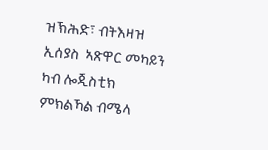ዝኽሕድ፣ ብትእዛዝ ኢሰያስ  ኣጽዋር መካይን ካብ ሎጂስቲክ ምክልኻል ብሜላ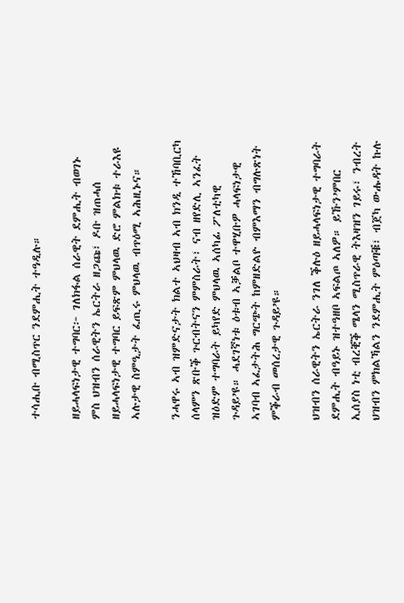ተሳሒቡ ብሚስጥር ንደምሒት ተዓዲሉ።

ዘይሓላፍነታዊ ተግባር፦ ገለክፋል ሰራዊት ደምሒት ብወገኑ ምስ ህዝብን ሰራዊትን ኤርትራ ዘጋጩ፣ ዶቡ ዝጠሓሰ ዘይሓላፍነታዊ ተግባር ይፍጽም ምህላዉ ድሮ ምልክቱ ተራእዩ ኣሉታዊ ስምዒታት ፈጢሩ ምህላዉ ብጥዕሚ ኣሕዚኑና።

ንሓዋሩ ኣብ ዝምድናታት ክልተ ኣህዛብ ኣብ ክንዲ ተኸባቢርካ ሰላምን ጽቡቕ ጉርብትናን ምምስራት፣ ናብ ዘየድሊ ኣንፈት ዝዕድም ተግባራት ይካየድ ምህላዉ ኣሰካፊ ፖለቲካዊ ጉዳይ’ዩ። ሓደገኛነቱ ዕቱብ ኣቓልቦ ተዋሂቡዎ ሓላፍነታዊ ኣገባብ ኣፈታትሕ ግርጭት ከምዘድልዮ ብምእማን ብግሉጽነት ምቕራብ መሰረታዊ ጉዳይ’ዩ።

ህዝብን ሰራዊትን ኤርትራ ንገለ ቕሉዕ ዘይሓላፍነታዊ ተግባራት ደምሒት ብዓይኑ ዝተዓዘቦ ኣፍልጦ ኣለዎ። ይኹን’ምበር ኢሰያስ ነቲ ብረቒቕ ሜላን ሚስጥራዊ ትእዛዝን ገይሩ፣ ንብረት ህዝብን ምክልኻልን ንደምሒት ምዕጣቑ፣ ብጀካ ውሑዳት ኩሉ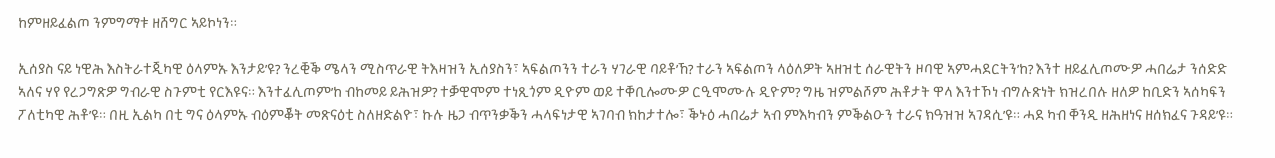ከምዘይፈልጦ ንምግማቱ ዘሸግር ኣይኮነን።

ኢሰያስ ናይ ነዊሕ እስትራተጂካዊ ዕላምኡ እንታይ’ዩ? ንረቒቕ ሜላን ሚስጥራዊ ትእዛዝን ኢሰያስን፣ ኣፍልጦንን ተራን ሃገራዊ ባይቶ’ኸ? ተራን ኣፍልጦን ላዕለዎት ኣዘዝቲ ሰራዊትን ዞባዊ ኣምሓደርትን’ከ? እንተ ዘይፈሊጦሙዎ ሓበሬታ ንሰድድ ኣለና ሃየ የረጋግጽዎ ግብራዊ ስጉምቲ የርእዩና። እንተፈሊጦም’ከ ብከመይ ይሕዝዎ? ተቓዊሞም ተነጺጎም ዲዮም ወይ ተቐቢሎሙዎ ርዒሞሙሉ ዲዮም? ግዜ ዝምልሾም ሕቶታት ዋላ እንተኾነ ብግሉጽነት ክዝረበሉ ዘለዎ ከቢድን ኣሰካፍን  ፖለቲካዊ ሕቶ’ዩ። በዚ ኢልካ በቲ ግና ዕላምኡ ብዕምቖት መጽናዕቲ ስለዘድልዮ፣ ኩሉ ዜጋ ብጥንቃቕን ሓላፍነታዊ ኣገባብ ክከታተሎ፣ ቕኑዕ ሓበሬታ ኣብ ምእካብን ምቕልዑን ተራና ክዓዝዝ ኣገዳሲ’ዩ። ሓደ ካብ ቐንዲ ዘሕዘነና ዘሰክፈና ጉዳይ’ዩ።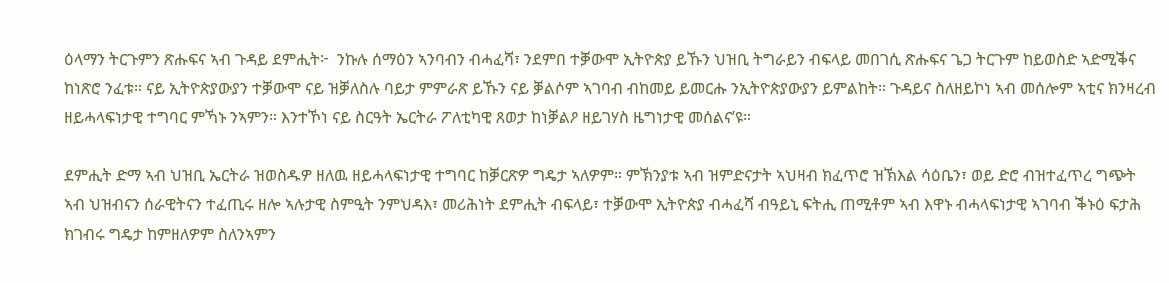ዕላማን ትርጉምን ጽሑፍና ኣብ ጉዳይ ደምሒት፦  ንኩሉ ሰማዕን ኣንባብን ብሓፈሻ፣ ንደምበ ተቓውሞ ኢትዮጵያ ይኹን ህዝቢ ትግራይን ብፍላይ መበገሲ ጽሑፍና ጌጋ ትርጉም ከይወስድ ኣድሚቕና ከነጽሮ ንፈቱ። ናይ ኢትዮጵያውያን ተቓውሞ ናይ ዝቓለስሉ ባይታ ምምራጽ ይኹን ናይ ቓልሶም ኣገባብ ብከመይ ይመርሑ ንኢትዮጵያውያን ይምልከት። ጉዳይና ስለዘይኮነ ኣብ መሰሎም ኣቲና ክንዛረብ ዘይሓላፍነታዊ ተግባር ምኻኑ ንኣምን። እንተኾነ ናይ ስርዓት ኤርትራ ፖለቲካዊ ጸወታ ከነቓልዖ ዘይገሃስ ዜግነታዊ መሰልና’ዩ።

ደምሒት ድማ ኣብ ህዝቢ ኤርትራ ዝወስዱዎ ዘለዉ ዘይሓላፍነታዊ ተግባር ከቓርጽዎ ግዴታ ኣለዎም። ምኽንያቱ ኣብ ዝምድናታት ኣህዛብ ክፈጥሮ ዝኽእል ሳዕቤን፣ ወይ ድሮ ብዝተፈጥረ ግጭት ኣብ ህዝብናን ሰራዊትናን ተፈጢሩ ዘሎ ኣሉታዊ ስምዒት ንምህዳእ፣ መሪሕነት ደምሒት ብፍላይ፣ ተቓውሞ ኢትዮጵያ ብሓፈሻ ብዓይኒ ፍትሒ ጠሚቶም ኣብ እዋኑ ብሓላፍነታዊ ኣገባብ ቕኑዕ ፍታሕ ክገብሩ ግዴታ ከምዘለዎም ስለንኣምን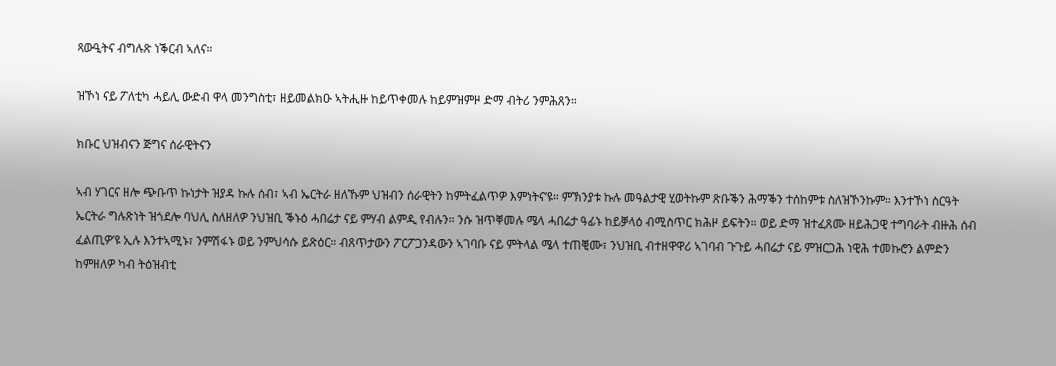ጻውዒትና ብግሉጽ ነቕርብ ኣለና።

ዝኾነ ናይ ፖለቲካ ሓይሊ ውድብ ዋላ መንግስቲ፣ ዘይመልክዑ ኣትሒዙ ከይጥቀመሉ ከይምዝምዞ ድማ ብትሪ ንምሕጸን።

ክቡር ህዝብናን ጅግና ሰራዊትናን

ኣብ ሃገርና ዘሎ ጭቡጥ ኩነታት ዝያዳ ኩሉ ሰብ፣ ኣብ ኤርትራ ዘለኹም ህዝብን ሰራዊትን ከምትፈልጥዎ እምነትና’ዩ። ምኽንያቱ ኩሉ መዓልታዊ ሂወትኩም ጽቡቕን ሕማቕን ተሰከምቱ ስለዝኾንኩም። እንተኾነ ስርዓት ኤርትራ ግሉጽነት ዝጎደሎ ባህሊ ስለዘለዎ ንህዝቢ ቕኑዕ ሓበሬታ ናይ ምሃብ ልምዲ የብሉን። ንሱ ዝጥቐመሉ ሜላ ሓበሬታ ዓፊኑ ከይቓላዕ ብሚስጥር ክሕዞ ይፍትን። ወይ ድማ ዝተፈጸሙ ዘይሕጋዊ ተግባራት ብዙሕ ሰብ ፈልጢዎ’ዩ ኢሉ እንተኣሚኑ፣ ንምሽፋኑ ወይ ንምህሳሱ ይጽዕር። ብጸጥታውን ፖርፖጋንዳውን ኣገባቡ ናይ ምትላል ሜላ ተጠቒሙ፣ ንህዝቢ ብተዘዋዋሪ ኣገባብ ጉጉይ ሓበሬታ ናይ ምዝርጋሕ ነዊሕ ተመኩሮን ልምድን ከምዘለዎ ካብ ትዕዝብቲ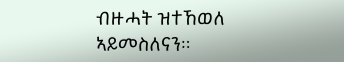ብዙሓት ዝተኸወለ ኣይመስለናን።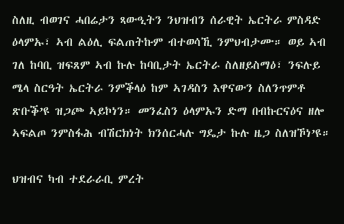ስለዚ ብወገና ሓበሬታን ጻውዒትን ንህዝብን ሰራዊት ኤርትራ ምስዳድ ዕላምኡ፣ ኣብ ልዕሊ ፍልጠትኩም ብተወሳኺ ንምህብታሙ። ወይ ኣብ ገለ ከባቢ ዝፍጸም ኣብ ኩሉ ከባቢታት ኤርትራ ስለዘይስማዕ፣ ንፍሉይ ሜላ ስርዓት ኤርትራ ንምቕላዕ ከም ኣገዳስን እዋናውን ስለንጥምቶ ጽቡቕ’ዩ ዝጋጮ ኣይኮነን። መንፈስን ዕላምኡን ድማ በብኩርናዕና ዘሎ ኣፍልጦ ንምስፋሕ ብሽርክነት ክንሰርሓሉ ግዴታ ኩሉ ዜጋ ስለዝኾነ’ዩ።

ህዝብና ካብ ተደራራቢ ምረት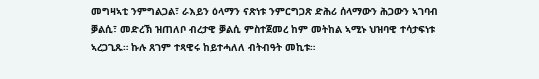መግዛኣቲ ንምግልጋል፣ ራእይን ዕላማን ናጽነቱ ንምርግጋጽ ድሕሪ ሰላማውን ሕጋውን ኣገባብ ቓልሲ፣ መድረኽ ዝጠለቦ ብረታዊ ቓልሲ ምስተጀመረ ከም መትከል ኣሚኑ ህዝባዊ ተሳታፍነቱ ኣረጋጊጹ። ኩሉ ጸገም ተጻዊሩ ከይተሓለለ ብትብዓት መኪቱ።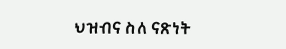ህዝብና ስለ ናጽነት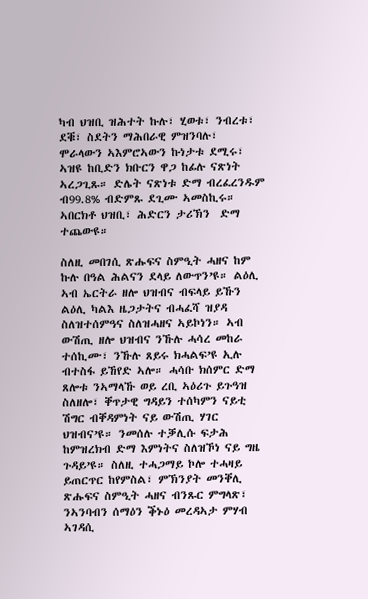ካብ ህዝቢ ዝሕተት ኩሉ፣ ሂወቱ፣ ንብረቱ፣ ደቑ፣ ስደትን ማሕበራዊ ምዝንባሉ፣ ሞራላውን ኣእምሮኣውን ኩነታቱ ደሚሩ፣ ኣዝዩ ከቢድን ክቡርን ዋጋ ከፊሉ ናጽነት ኣረጋጊጹ። ድሌት ናጽነቱ ድማ ብረፈረንዱም ብ99.8% ብድምጹ ደጊሙ ኣመስኪሩ። ኣበርክቶ ህዝቢ፣ ሕድርን ታሪኽን  ድማ ተጨውዩ።

ስለዚ መበገሲ ጽሑፍና ስምዒት ሓዘና ከም ኩሉ በዓል ሕልናን ደላይ ለውጥን’ዩ። ልዕሊ ኣብ ኤርትራ ዘሎ ህዝብና ብፍላይ ይኹን ልዕሊ ካልእ ዜጋታትና ብሓፈሻ ዝያዳ ስለዝተሰምዓና ስለዝሓዘና ኣይኮነን። ኣብ ውሽጢ ዘሎ ህዝብና ንኹሉ ሓሳረ መከራ ተሰኪሙ፣ ንኹሉ ጸይሩ ክሓልፍ’ዩ ኢሉ ብተስፋ ይኸየድ ኣሎ። ሓሳቡ ክሰምር ድማ ጸሎቱ ንኣማላኹ ወይ ረቢ ኣዕሪጉ ይጉዓዝ ስለዘሎ፣ ቐጥታዊ ግዳይን ተሰካምን ናይቲ ሽግር ብቐዳምነት ናይ ውሽጢ ሃገር ህዝብና’ዩ። ንመሰሉ ተቓሊሱ ፍታሕ ከምዝረክብ ድማ እምነትና ስለዝኾነ ናይ ግዜ ጉዳይ’ዩ። ስለዚ ተሓጋማይ ኮሎ ተሓዛይ ይጠርጥር ከየምስል፣ ምኽንያት መንቐሊ ጽሑፍና ስምዒት ሓዘና ብንጹር ምግላጽ፣ ንኣንባብን ሰማዕን ቕኑዕ መረዳኣታ ምሃብ ኣገዳሲ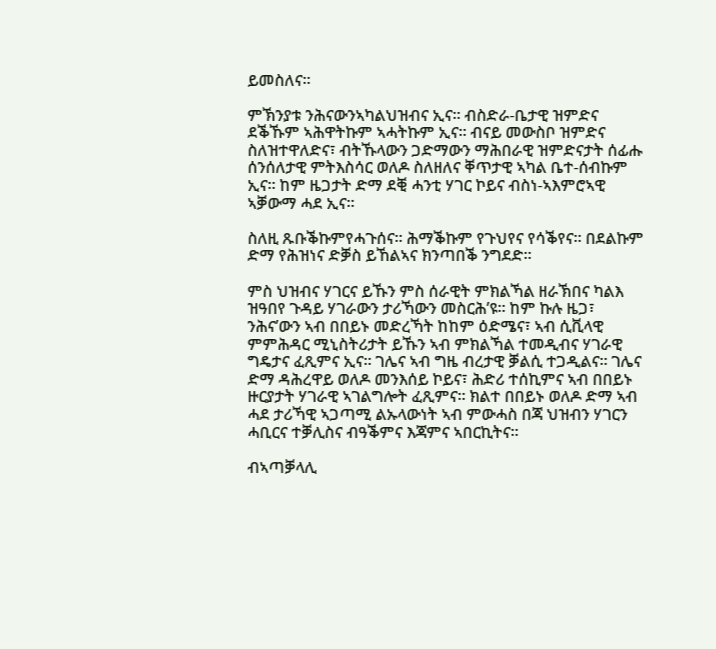ይመስለና።

ምኽንያቱ ንሕናውንኣካልህዝብና ኢና። ብስድራ-ቤታዊ ዝምድና ደቕኹም ኣሕዋትኩም ኣሓትኩም ኢና። ብናይ መውስቦ ዝምድና ስለዝተዋለድና፣ ብትኹላውን ጋድማውን ማሕበራዊ ዝምድናታት ሰፊሑ ሰንሰለታዊ ምትእስሳር ወለዶ ስለዘለና ቐጥታዊ ኣካል ቤተ-ሰብኩም ኢና። ከም ዜጋታት ድማ ደቒ ሓንቲ ሃገር ኮይና ብስነ-ኣእምሮኣዊ ኣቓውማ ሓደ ኢና።

ስለዚ ጹቡቕኩምየሓጉሰና። ሕማቕኩም የጉህየና የሳቕየና። በደልኩም ድማ የሕዝነና ድቓስ ይኸልኣና ክንጣበቕ ንግደድ።

ምስ ህዝብና ሃገርና ይኹን ምስ ሰራዊት ምክልኻል ዘራኽበና ካልእ ዝዓበየ ጉዳይ ሃገራውን ታሪኻውን መስርሕ’ዩ። ከም ኩሉ ዜጋ፣ ንሕና’ውን ኣብ በበይኑ መድረኻት ከከም ዕድሜና፣ ኣብ ሲቪላዊ ምምሕዳር ሚኒስትሪታት ይኹን ኣብ ምክልኻል ተመዲብና ሃገራዊ ግዴታና ፈጺምና ኢና። ገሌና ኣብ ግዜ ብረታዊ ቓልሲ ተጋዲልና። ገሌና ድማ ዳሕረዋይ ወለዶ መንእሰይ ኮይና፣ ሕድሪ ተሰኪምና ኣብ በበይኑ ዙርያታት ሃገራዊ ኣገልግሎት ፈጺምና። ክልተ በበይኑ ወለዶ ድማ ኣብ ሓደ ታሪኻዊ ኣጋጣሚ ልኡላውነት ኣብ ምውሓስ በጃ ህዝብን ሃገርን ሓቢርና ተቓሊስና ብዓቕምና እጃምና ኣበርኪትና።

ብኣጣቓላሊ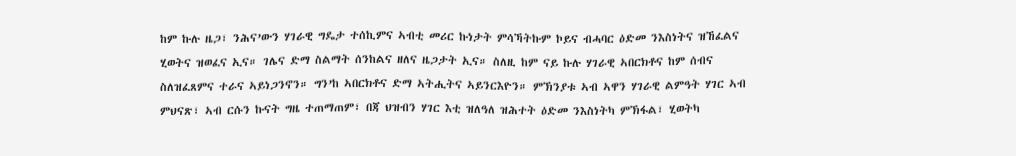ከም ኩሉ ዜጋ፣ ንሕና’ውን ሃገራዊ ግዴታ ተሰኪምና ኣብቲ መሪር ኩነታት ምሳኻትኩም ኮይና ብሓባር ዕድመ ንእስነትና ዝኸፈልና ሂወትና ዝወፈና ኢና። ገሌና ድማ ስልማት ሰንከልና ዘለና ዜጋታት ኢና። ስለዚ ከም ናይ ኩሉ ሃገራዊ ኣበርክቶና ከም ሰብና ስለዝፈጸምና ተራና ኣይነጋንኖን። ግን’ከ ኣበርክቶና ድማ ኣትሒትና ኣይንርእዮን። ምኽንያቱ ኣብ ኣዋን ሃገራዊ ልምዓት ሃገር ኣብ ምህናጽ፣ ኣብ ርሱን ኩናት ግዜ ተጠማጠም፣ በጃ ህዝብን ሃገር እቲ ዝለዓለ ዝሕተት ዕድመ ንእስነትካ ምኽፋል፣ ሂወትካ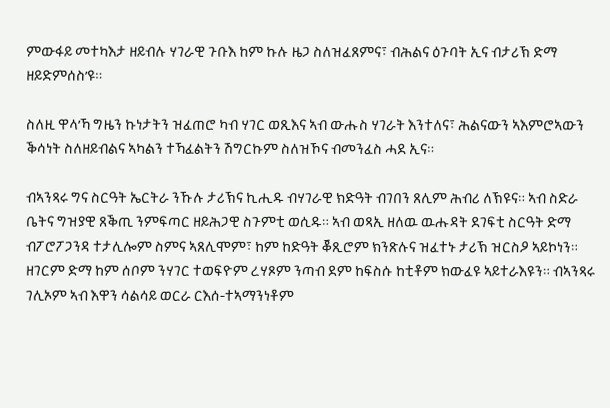ምውፋይ መተካእታ ዘይብሉ ሃገራዊ ጉቡእ ከም ኩሉ ዜጋ ስለዝፈጸምና፣ ብሕልና ዕጉባት ኢና ብታሪኽ ድማ ዘይድምሰስ’ዩ።

ስለዚ ዋላ’ኻ ግዜን ኩነታትን ዝፈጠሮ ካብ ሃገር ወጺእና ኣብ ውሑስ ሃገራት እንተለና፣ ሕልናውን ኣእምሮኣውን ቕሳነት ስለዘይብልና ኣካልን ተኻፈልትን ሽግርኩም ስለዝኾና ብመንፈስ ሓደ ኢና።

ብኣንጻሩ ግና ስርዓት ኤርትራ ንኹሉ ታሪኽና ኪሒዱ ብሃገራዊ ክድዓት ብገበን ጸሊም ሕብሪ ለኽዩና። ኣብ ስድራ ቤትና ግዝያዊ ጸቕጢ ንምፍጣር ዘይሕጋዊ ስጉምቲ ወሲዱ። ኣብ ወጻኢ ዘለዉ ዉሑዳት ደገፍቲ ስርዓት ድማ ብፖሮፖጋንዳ ተታሊሎም ስምና ኣጸሊሞም፣ ከም ከድዓት ቖጺሮም ክንጽሉና ዝፈተኑ ታሪኽ ዝርስዖ ኣይኮነን። ዘገርም ድማ ከም ሰቦም ንሃገር ተወፍዮም ረሃጾም ንጣብ ደም ከፍስሱ ከቲቶም ክውፈዩ ኣይተራእዩን። ብኣንጻሩ ገሊኦም ኣብ እዋን ሳልሳይ ወርራ ርእሰ-ተኣማንነቶም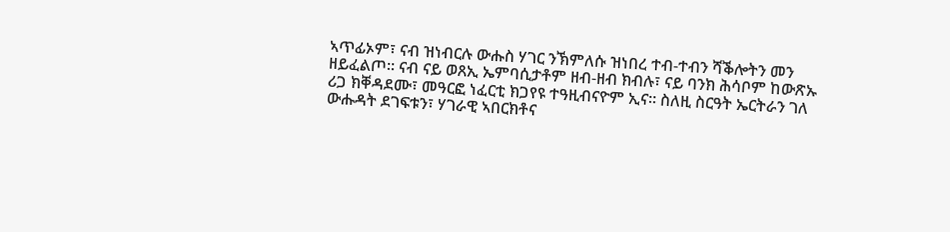ኣጥፊኦም፣ ናብ ዝነብርሉ ውሑስ ሃገር ንኽምለሱ ዝነበረ ተብ-ተብን ሻቕሎትን መን ዘይፈልጦ። ናብ ናይ ወጸኢ ኤምባሲታቶም ዘብ-ዘብ ክብሉ፣ ናይ ባንክ ሕሳቦም ከውጽኡ ሪጋ ክቐዳደሙ፣ መዓርፎ ነፈርቲ ክጋየዩ ተዓዚብናዮም ኢና። ስለዚ ስርዓት ኤርትራን ገለ ውሑዳት ደገፍቱን፣ ሃገራዊ ኣበርክቶና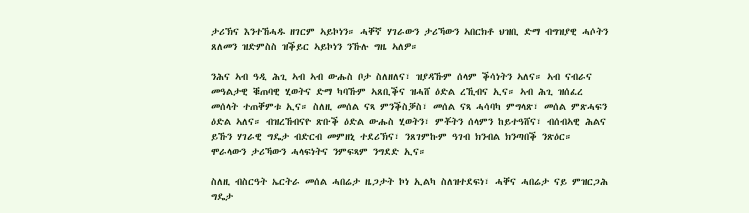ታሪኽና እንተኸሓዱ ዘገርም ኣይኮነን። ሓቐኛ ሃገራውን ታሪኻውን ኣበርክቶ ህዝቢ ድማ ብግዝያዊ ሓሶትን ጸለመን ዝድምስስ ዝቕይር ኣይኮነን ንኹሉ ግዜ ኣለዎ።

ንሕና ኣብ ዓዲ ሕጊ ኣብ ኣብ ውሑስ ቦታ ስለዘለና፣ ዝያዳኹም ሰላም ቕሳነትን ኣለና። ኣብ ናብራና መዓልታዊ ቑጠባዊ ሂወትና ድማ ካባኹም ኣጸቢቕና ዝሓሸ ዕድል ረኺብና ኢና። ኣብ ሕጊ ዝሰፈረ መሰላት ተጠቐምቱ ኢና። ስለዚ መሰል ናጻ ምንቕስቓስ፣ መሰል ናጻ ሓሳባካ ምግላጽ፣ መሰል ምጽሓፍን ዕድል ኣለና። ብዝረኸብናዮ ጽቡቕ ዕድል ውሑስ ሂወትን፣ ምቾትን ሰላምን ከይተዓሸና፣ ብሰብኣዊ ሕልና ይኹን ሃገራዊ ግዴታ ብድርብ መምዘኒ ተደሪኽና፣ ንጸገምኩም ዓገብ ክንብል ክንጣበቕ ንጽዕር። ሞራላውን ታሪኻውን ሓላፍነትና ንምፍጻም ንግደድ ኢና።

ስለዚ ብስርዓት ኤርትራ መሰል ሓበሬታ ዜጋታት ኮነ ኢልካ ስለዝተደፍነ፣ ሓቐና ሓበሬታ ናይ ምዝርጋሕ ግዴታ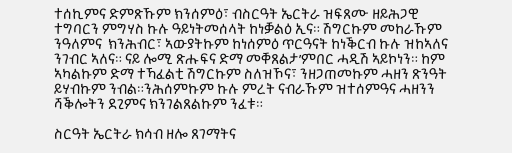ተሰኪምና ድምጽኹም ክንሰምዕ፣ ብስርዓት ኤርትራ ዝፍጸሙ ዘይሕጋዊ ተግባርን ምግሃስ ኩሉ ዓይነትመሰላት ከነቓልዕ ኢና። ሽግርኩም መከራኹም ንዓለምና  ክንሕብር፣ ኣውያትኩም ከነሰምዕ ጥርዓናት ከነቕርብ ኩሉ ዝከኣለና ንገብር ኣለና። ናይ ሎሚ ጽሑፍና ድማ መቐጸልታ’ምበር ሓዲሽ ኣይኮነን። ከም ኣካልኩም ድማ ተኻፈልቲ ሽግርኩም ስለዝኾና፣ ንዘጋጠመኩም ሓዘን ጽንዓት ይሃብኩም ንብል።ንሕሰምኩም ኩሉ ምረት ናብራኹም ዝተሰምዓና ሓዘንን ሻቕሎትን ደጊምና ክንገልጸልኩም ንፈቱ።

ስርዓት ኤርትራ ክሳብ ዘሎ ጸገማትና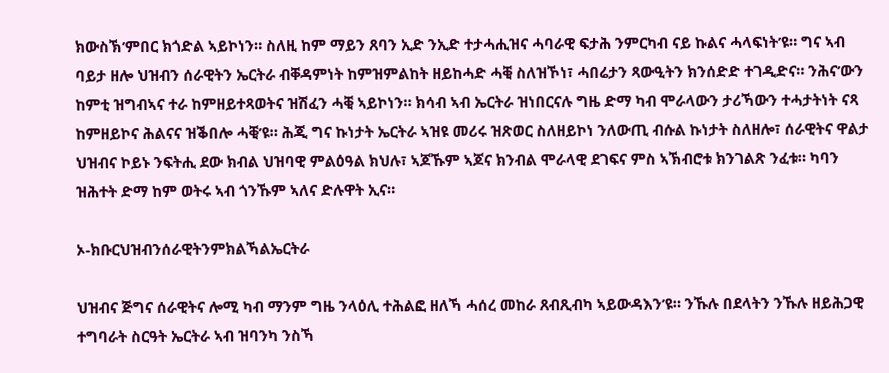ክውስኽ’ምበር ክጎድል ኣይኮነን። ስለዚ ከም ማይን ጸባን ኢድ ንኢድ ተታሓሒዝና ሓባራዊ ፍታሕ ንምርካብ ናይ ኩልና ሓላፍነት’ዩ። ግና ኣብ ባይታ ዘሎ ህዝብን ሰራዊትን ኤርትራ ብቐዳምነት ከምዝምልከት ዘይከሓድ ሓቒ ስለዝኾነ፣ ሓበሬታን ጻውዒትን ክንሰድድ ተገዲድና። ንሕና’ውን ከምቲ ዝግብኣና ተራ ከምዘይተጻወትና ዝሽፈን ሓቒ ኣይኮነን። ክሳብ ኣብ ኤርትራ ዝነበርናሉ ግዜ ድማ ካብ ሞራላውን ታሪኻውን ተሓታትነት ናጻ ከምዘይኮና ሕልናና ዝቕበሎ ሓቒ’ዩ። ሕጂ ግና ኩነታት ኤርትራ ኣዝዩ መሪሩ ዝጽወር ስለዘይኮነ ንለውጢ ብሱል ኩነታት ስለዘሎ፣ ሰራዊትና ዋልታ ህዝብና ኮይኑ ንፍትሒ ደው ክብል ህዝባዊ ምልዕዓል ክህሉ፣ ኣጆኹም ኣጆና ክንብል ሞራላዊ ደገፍና ምስ ኣኽብሮቱ ክንገልጽ ንፈቱ። ካባን ዝሕተት ድማ ከም ወትሩ ኣብ ጎንኹም ኣለና ድሉዋት ኢና።

ኦ-ክቡርህዝብንሰራዊትንምክልኻልኤርትራ

ህዝብና ጅግና ሰራዊትና ሎሚ ካብ ማንም ግዜ ንላዕሊ ተሕልፎ ዘለኻ ሓሰረ መከራ ጸብጺብካ ኣይውዳእን’ዩ። ንኹሉ በደላትን ንኹሉ ዘይሕጋዊ ተግባራት ስርዓት ኤርትራ ኣብ ዝባንካ ንስኻ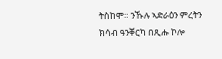ትስከሞ። ንኹሉ ኣድራዕን ምረትን ክሳብ ዓንቐርካ በጺሑ ኮሎ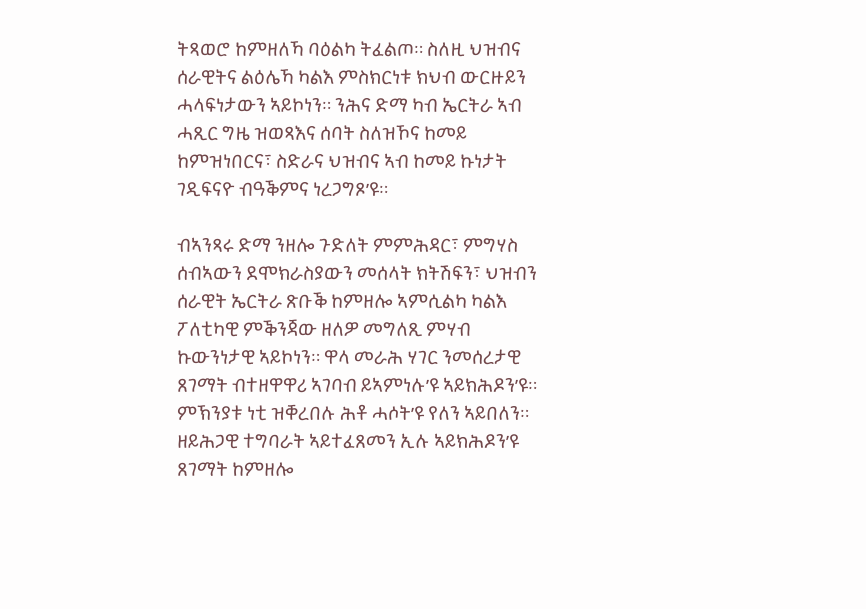ትጻወሮ ከምዘለኻ ባዕልካ ትፈልጦ። ስለዚ ህዝብና ሰራዊትና ልዕሌኻ ካልእ ምስክርነቱ ክህብ ውርዙይን ሓላፍነታውን ኣይኮነን። ንሕና ድማ ካብ ኤርትራ ኣብ ሓጺር ግዜ ዝወጻእና ሰባት ስለዝኾና ከመይ ከምዝነበርና፣ ስድራና ህዝብና ኣብ ከመይ ኩነታት ገዲፍናዮ ብዓቕምና ነረጋግጾ’ዩ።

ብኣንጻሩ ድማ ንዘሎ ጉድለት ምምሕዳር፣ ምግሃስ ሰብኣውን ደሞክራስያውን መሰላት ክትሽፍን፣ ህዝብን ሰራዊት ኤርትራ ጽቡቕ ከምዘሎ ኣምሲልካ ካልእ ፖለቲካዊ ምቕንጃው ዘለዎ መግለጺ ምሃብ ኩውንነታዊ ኣይኮነን። ዋላ መራሕ ሃገር ንመሰረታዊ ጸገማት ብተዘዋዋሪ ኣገባብ ይኣምነሉ’ዩ ኣይክሕዶን’ዩ።  ምኽንያቱ ነቲ ዝቐረበሉ ሕቶ ሓሶት’ዩ የለን ኣይበለን። ዘይሕጋዊ ተግባራት ኣይተፈጸመን ኢሉ ኣይክሕዶን’ዩ ጸገማት ከምዘሎ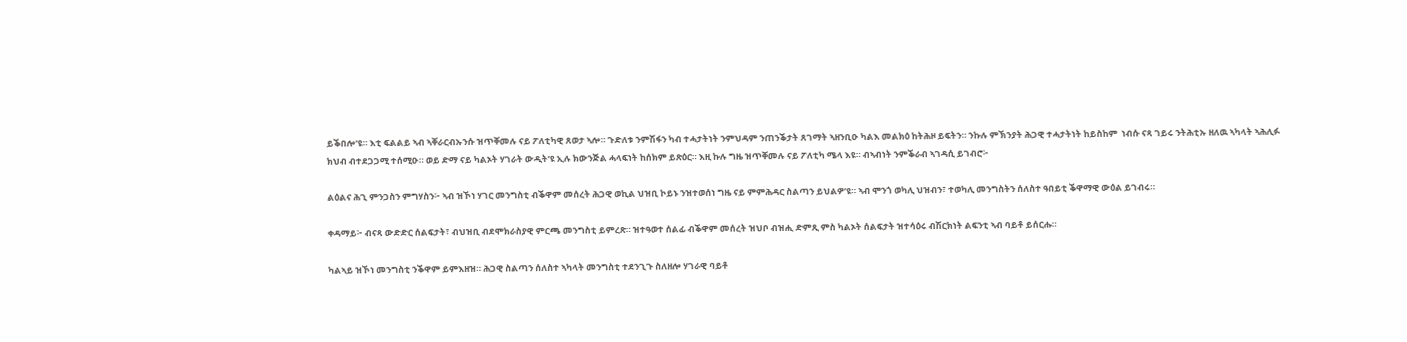ይቕበሎ’ዩ። እቲ ፍልልይ ኣብ ኣቐራርብኡንሱ ዝጥቐመሉ ናይ ፖለቲካዊ ጸወታ ኣሎ። ጉድለቱ ንምሽፋን ካብ ተሓታትነት ንምህዳም ንጠንቕታት ጸገማት ኣዘንቢዑ ካልእ መልክዕ ከትሕዞ ይፍትን። ንኩሉ ምኽንያት ሕጋዊ ተሓታትነት ከይስከም  ነብሱ ናጻ ገይሩ ንትሕቲኡ ዘለዉ ኣካላት ኣሕሊፉ ክህብ ብተደጋጋሚ ተሰሚዑ። ወይ ድማ ናይ ካልኦት ሃገራት ውዲት’ዩ ኢሉ ክውንጅል ሓላፍነት ከሰክም ይጽዕር። እዚ ኩሉ ግዜ ዝጥቐመሉ ናይ ፖለቲካ ሜላ እዩ። ብኣብነት ንምቕራብ ኣገዳሲ ይገብሮ፦

ልዕልና ሕጊ ምንጋስን ምግሃስን፦ ኣብ ዝኾነ ሃገር መንግስቲ ብቕዋም መሰረት ሕጋዊ ወኪል ህዝቢ ኮይኑ ንዝተወሰነ ግዜ ናይ ምምሕዳር ስልጣን ይህልዎ’ዩ። ኣብ ሞንጎ ወካሊ ህዝብን፣ ተወካሊ መንግስትን ሰለስተ ዓበይቲ ቕዋማዊ ውዕል ይገብሩ።

ቀዳማይ፦ ብናጻ ውድድር ሰልፍታት፣ ብህዝቢ ብደሞክራስያዊ ምርጫ መንግስቲ ይምረጽ። ዝተዓወተ ሰልፊ ብቕዋም መሰረት ዝህቦ ብዝሒ ድምጺ ምስ ካልኦት ሰልፍታት ዝተሳዕሩ ብሽርክነት ልፍንቲ ኣብ ባይቶ ይሰርሑ።

ካልኣይ ዝኾነ መንግስቲ ንቕዋም ይምእዘዝ። ሕጋዊ ስልጣን ሰለስተ ኣካላት መንግስቲ ተደንጊጉ ስለዘሎ ሃገራዊ ባይቶ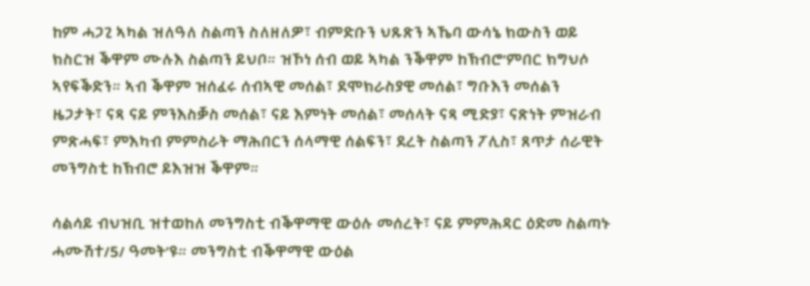ከም ሓጋጊ ኣካል ዝለዓለ ስልጣን ስለዘለዎ፣ ብምድቡን ህጹጽን ኣኼባ ውሳኔ ክውስን ወይ ክስርዝ ቕዋም ሙሉእ ስልጣን ይህቦ። ዝኾነ ሰብ ወይ ኣካል ንቕዋም ከኽብሮ’ምበር ክግህሶ ኣየፍቕድን። ኣብ ቕዋም ዝሰፈሩ ሰብኣዊ መሰል፣ ደሞክራስያዊ መሰል፣ ግቡእን መሰልን ዜጋታት፣ ናጻ ናይ ምንእስቓስ መሰል፣ ናይ እምነት መሰል፣ መሰላት ናጻ ሚድያ፣ ናጽነት ምዝራብ ምጽሓፍ፣ ምእካብ ምምስራት ማሕበርን ሰላማዊ ሰልፍን፣ ደረት ስልጣን ፖሊስ፣ ጸጥታ ሰራዊት መንግስቲ ከኽብሮ ይእዝዝ ቕዋም።

ሳልሳይ ብህዝቢ ዝተወከለ መንግስቲ ብቕዋማዊ ውዕሉ መሰረት፣ ናይ ምምሕዳር ዕድመ ስልጣኑ ሓሙሽተ/5/ ዓመት’ዩ። መንግስቲ ብቕዋማዊ ውዕል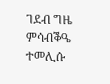ገደብ ግዜ ምሳብቕዔ ተመሊሱ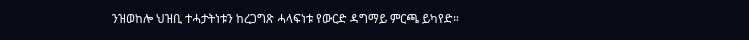ንዝወከሎ ህዝቢ ተሓታትነቱን ከረጋግጽ ሓላፍነቱ የውርድ ዳግማይ ምርጫ ይካየድ።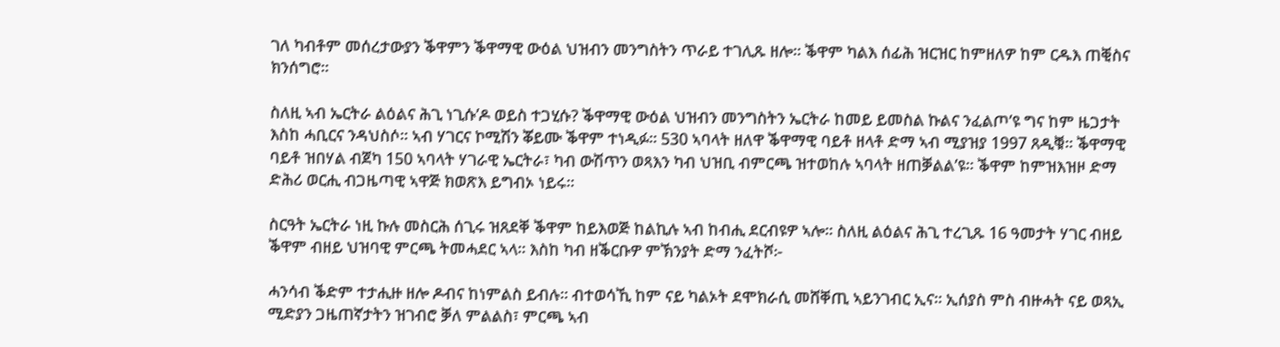ገለ ካብቶም መሰረታውያን ቕዋምን ቕዋማዊ ውዕል ህዝብን መንግስትን ጥራይ ተገሊጹ ዘሎ። ቕዋም ካልእ ሰፊሕ ዝርዝር ከምዘለዎ ከም ርዱእ ጠቒስና ክንሰግሮ።

ስለዚ ኣብ ኤርትራ ልዕልና ሕጊ ነጊሱ’ዶ ወይስ ተጋሂሱ? ቕዋማዊ ውዕል ህዝብን መንግስትን ኤርትራ ከመይ ይመስል ኩልና ንፈልጦ’ዩ ግና ከም ዜጋታት እስከ ሓቢርና ንዳህስሶ። ኣብ ሃገርና ኮሚሽን ቖይሙ ቕዋም ተነዲፉ። 530 ኣባላት ዘለዋ ቕዋማዊ ባይቶ ዘላቶ ድማ ኣብ ሚያዝያ 1997 ጸዲቑ። ቕዋማዊ ባይቶ ዝበሃል ብጀካ 150 ኣባላት ሃገራዊ ኤርትራ፣ ካብ ውሽጥን ወጻእን ካብ ህዝቢ ብምርጫ ዝተወከሉ ኣባላት ዘጠቓልል’ዩ። ቕዋም ከምዝእዝዞ ድማ ድሕሪ ወርሒ ብጋዜጣዊ ኣዋጅ ክወጽእ ይግብኦ ነይሩ።

ስርዓት ኤርትራ ነዚ ኩሉ መስርሕ ሰጊሩ ዝጸደቐ ቕዋም ከይእወጅ ከልኪሉ ኣብ ከብሒ ደርብዩዎ ኣሎ። ስለዚ ልዕልና ሕጊ ተረጊጹ 16 ዓመታት ሃገር ብዘይ ቕዋም ብዘይ ህዝባዊ ምርጫ ትመሓደር ኣላ። እስከ ካብ ዘቕርቡዎ ምኽንያት ድማ ንፈትሾ፦

ሓንሳብ ቕድም ተታሒዙ ዘሎ ዶብና ከነምልስ ይብሉ። ብተወሳኺ ከም ናይ ካልኦት ደሞክራሲ መሸቐጢ ኣይንገብር ኢና። ኢሰያስ ምስ ብዙሓት ናይ ወጻኢ ሚድያን ጋዜጠኛታትን ዝገብሮ ቓለ ምልልስ፣ ምርጫ ኣብ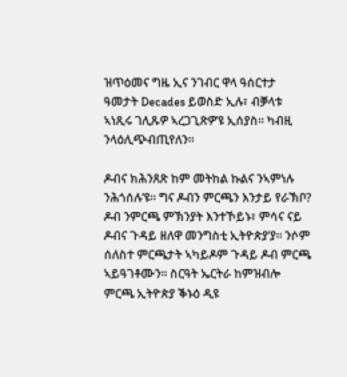ዝጥዕመና ግዜ ኢና ንገብር ዋላ ዓሰርተታ ዓመታት Decades ይወስድ ኢሉ፣ ብቓላቱ ኣነጺሩ ገሊጹዎ ኣረጋጊጽዎ’ዩ ኢሰያስ። ካብዚ ንላዕሊጭብጢየለን።

ዶብና ክሕንጸጽ ከም መትከል ኩልና ንኣምነሉ ንሕጎሰሉ’ዩ። ግና ዶብን ምርጫን እንታይ የራኽቦ? ዶብ ንምርጫ ምኽንያት እንተኾይኑ፣ ምሳና ናይ ዶብና ጉዳይ ዘለዋ መንግስቲ ኢትዮጵያ’ያ። ንሶም ሰለስተ ምርጫታት ኣካይዶም ጉዳይ ዶብ ምርጫ ኣይዓገቶሙን። ስርዓት ኤርትራ ከምዝብሎ ምርጫ ኢትዮጵያ ቕኑዕ ዲዩ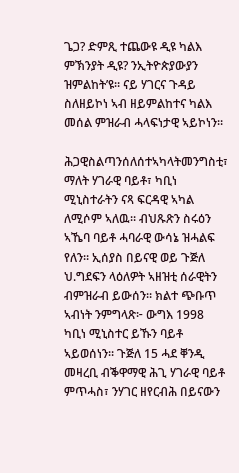ጌጋ? ድምጺ ተጨውዩ ዲዩ ካልእ ምኽንያት ዲዩ? ንኢትዮጵያውያን ዝምልከት’ዩ። ናይ ሃገርና ጉዳይ ስለዘይኮነ ኣብ ዘይምልከተና ካልእ መሰል ምዝራብ ሓላፍነታዊ ኣይኮነን።

ሕጋዊስልጣንሰለሰተኣካላትመንግስቲ፣ ማለት ሃገራዊ ባይቶ፣ ካቢነ ሚኒስተራትን ናጻ ፍርዳዊ ኣካል ለሚሶም ኣለዉ። ብህጹጽን ስሩዕን ኣኼባ ባይቶ ሓባራዊ ውሳኔ ዝሓልፍ የለን። ኢሰያስ በይናዊ ወይ ጉጅለ ህ.ግደፍን ላዕለዎት ኣዘዝቲ ሰራዊትን ብምዝራብ ይውሰን። ክልተ ጭቡጥ ኣብነት ንምግላጽ፦ ውግእ 1998 ካቢነ ሚኒስተር ይኹን ባይቶ ኣይወሰነን። ጉጅለ 15 ሓደ ቐንዲ መዛረቢ ብቕዋማዊ ሕጊ ሃገራዊ ባይቶ ምጥሓስ፣ ንሃገር ዘየርብሕ በይናውን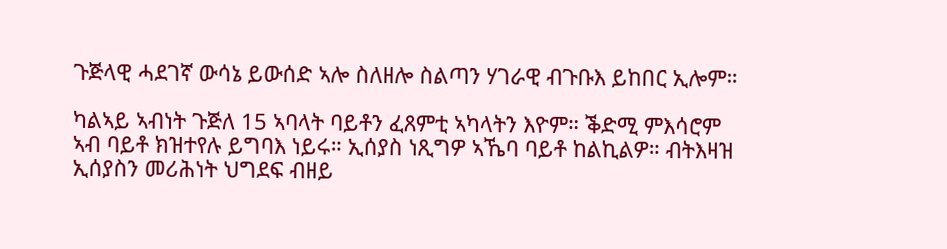ጉጅላዊ ሓደገኛ ውሳኔ ይውሰድ ኣሎ ስለዘሎ ስልጣን ሃገራዊ ብጉቡእ ይከበር ኢሎም።

ካልኣይ ኣብነት ጉጅለ 15 ኣባላት ባይቶን ፈጸምቲ ኣካላትን እዮም። ቕድሚ ምእሳሮም ኣብ ባይቶ ክዝተየሉ ይግባእ ነይሩ። ኢሰያስ ነጺግዎ ኣኼባ ባይቶ ከልኪልዎ። ብትእዛዝ ኢሰያስን መሪሕነት ህግደፍ ብዘይ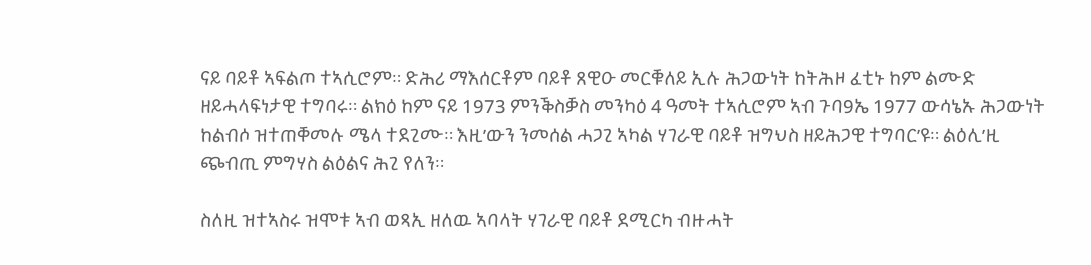ናይ ባይቶ ኣፍልጦ ተኣሲሮም። ድሕሪ ማእሰርቶም ባይቶ ጸዊዑ መርቑለይ ኢሉ ሕጋውነት ከትሕዞ ፈቲኑ ከም ልሙድ ዘይሓላፍነታዊ ተግባሩ። ልክዕ ከም ናይ 1973 ምንቕስቓስ መንካዕ 4 ዓመት ተኣሲሮም ኣብ ጉባ9ኤ 1977 ውሳኔኡ ሕጋውነት ከልብሶ ዝተጠቐመሉ ሜላ ተደጊሙ። እዚ’ውን ንመሰል ሓጋጊ ኣካል ሃገራዊ ባይቶ ዝግህስ ዘይሕጋዊ ተግባር’ዩ። ልዕሊ’ዚ ጭብጢ ምግሃስ ልዕልና ሕጊ የለን።

ስለዚ ዝተኣስሩ ዝሞቱ ኣብ ወጻኢ ዘለዉ ኣባላት ሃገራዊ ባይቶ ደሚርካ ብዙሓት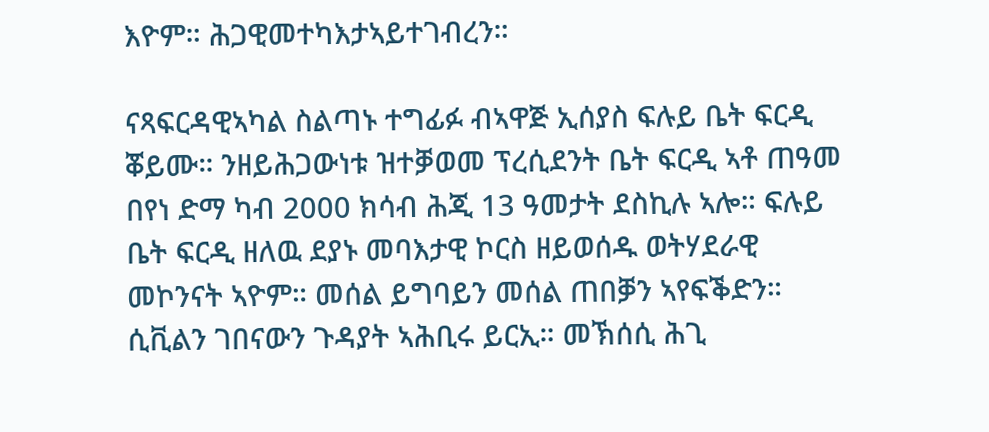እዮም። ሕጋዊመተካእታኣይተገብረን።

ናጻፍርዳዊኣካል ስልጣኑ ተግፊፉ ብኣዋጅ ኢሰያስ ፍሉይ ቤት ፍርዲ ቖይሙ። ንዘይሕጋውነቱ ዝተቓወመ ፕረሲደንት ቤት ፍርዲ ኣቶ ጠዓመ በየነ ድማ ካብ 2000 ክሳብ ሕጂ 13 ዓመታት ደስኪሉ ኣሎ። ፍሉይ ቤት ፍርዲ ዘለዉ ደያኑ መባእታዊ ኮርስ ዘይወሰዱ ወትሃደራዊ መኮንናት ኣዮም። መሰል ይግባይን መሰል ጠበቓን ኣየፍቕድን። ሲቪልን ገበናውን ጉዳያት ኣሕቢሩ ይርኢ። መኽሰሲ ሕጊ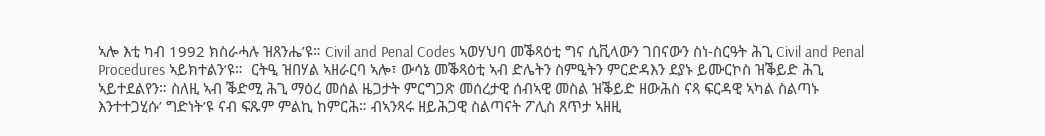ኣሎ እቲ ካብ 1992 ክስራሓሉ ዝጸንሔ’ዩ። Civil and Penal Codes ኣወሃህባ መቕጻዕቲ ግና ሲቪላውን ገበናውን ስነ-ስርዓት ሕጊ Civil and Penal Procedures ኣይክተልን’ዩ።  ርትዒ ዝበሃል ኣዘራርባ ኣሎ፣ ውሳኔ መቕጻዕቲ ኣብ ድሌትን ስምዒትን ምርድዳእን ደያኑ ይሙርኮስ ዝቕይድ ሕጊ ኣይተደልየን። ስለዚ ኣብ ቕድሚ ሕጊ ማዕረ መሰል ዜጋታት ምርግጋጽ መሰረታዊ ሰብኣዊ መስል ዝቕይድ ዘውሕስ ናጻ ፍርዳዊ ኣካል ስልጣኑ እንተተጋሂሱ’ ግድነት’ዩ ናብ ፍጹም ምልኪ ከምርሕ። ብኣንጻሩ ዘይሕጋዊ ስልጣናት ፖሊስ ጸጥታ ኣዘዚ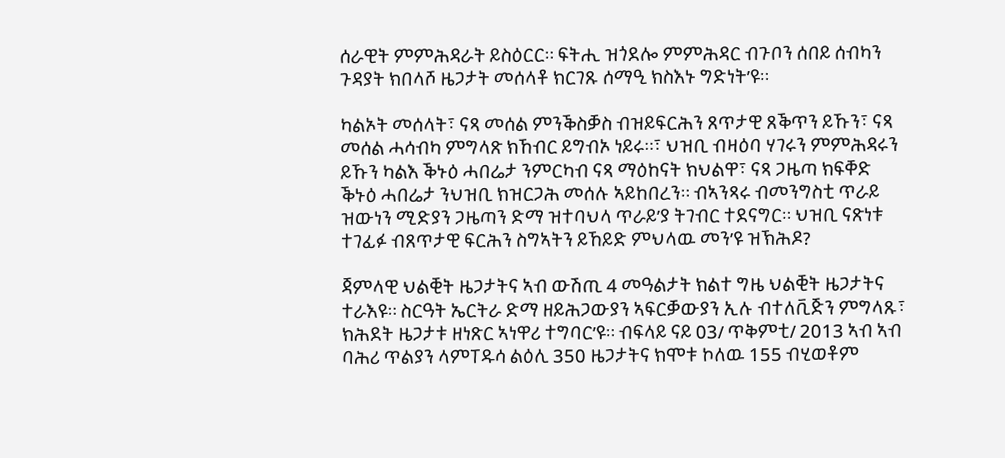ሰራዊት ምምሕዳራት ይስዕርር። ፍትሒ ዝጎደሎ ምምሕዳር ብጉቦን ሰበይ ሰብካን ጉዳያት ክበላሾ ዜጋታት መሰላቶ ክርገጹ ሰማዒ ክስእኑ ግድነት’ዩ።

ካልኦት መሰላት፣ ናጻ መሰል ምንቕስቓስ ብዝይፍርሕን ጸጥታዊ ጸቕጥን ይኹን፣ ናጻ መሰል ሓሳብካ ምግላጽ ክኸብር ይግብኦ ነይሩ።፣ ህዝቢ ብዛዕባ ሃገሩን ምምሕዳሩን ይኹን ካልእ ቕኑዕ ሓበሬታ ንምርካብ ናጻ ማዕከናት ክህልዋ፣ ናጻ ጋዜጣ ክፍቐድ ቕኑዕ ሓበሬታ ንህዝቢ ክዝርጋሕ መሰሉ ኣይከበረን። ብኣንጻሩ ብመንግስቲ ጥራይ ዝውነን ሚድያን ጋዜጣን ድማ ዝተባህላ ጥራይ’ያ ትገብር ተደናግር። ህዝቢ ናጽነቱ ተገፊፉ ብጸጥታዊ ፍርሕን ስግኣትን ይኸይድ ምህላዉ መን’ዩ ዝኽሕዶ?

ጃምላዊ ህልቒት ዜጋታትና ኣብ ውሽጢ 4 መዓልታት ክልተ ግዜ ህልቒት ዜጋታትና ተራእዩ። ስርዓት ኤርትራ ድማ ዘይሕጋውያን ኣፍርቓውያን ኢሉ ብተለቪጅን ምግላጹ፣ ክሕደት ዜጋታቱ ዘነጽር ኣነዋሪ ተግባር’ዩ። ብፍላይ ናይ 03/ ጥቅምቲ/ 2013 ኣብ ኣብ ባሕሪ ጥልያን ላምፐዱሳ ልዕሊ 350 ዜጋታትና ክሞቱ ኮለዉ 155 ብሂወቶም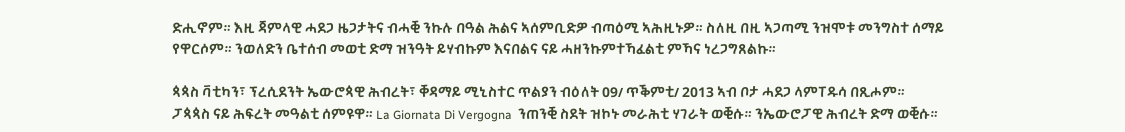ድሒኖም። እዚ ጃምላዊ ሓደጋ ዜጋታትና ብሓቒ ንኩሉ በዓል ሕልና ኣሰምቢድዎ ብጣዕሚ ኣሕዚኑዎ። ስለዚ በዚ ኣጋጣሚ ንዝሞቱ መንግስተ ሰማይ የዋርሶም። ንወለድን ቤተሰብ መወቲ ድማ ዝንዓት ይሃብኩም እናበልና ናይ ሓዘንኩምተኻፈልቲ ምኻና ነረጋግጸልኩ።

ጳጳስ ቫቲካን፣ ፕረሲደንት ኤውሮጳዊ ሕብረት፣ ቐዳማይ ሚኒስተር ጥልያን ብዕለት 09/ ጥቕምቲ/ 2013 ኣብ ቦታ ሓደጋ ላምፐዱሳ በጺሖም። ፓጳጳስ ናይ ሕፍረት መዓልቲ ሰምዩዋ። La Giornata Di Vergogna  ንጠንቒ ስደት ዝኮኑ መራሕቲ ሃገራት ወቒሱ። ንኤውሮፓዊ ሕብረት ድማ ወቒሱ።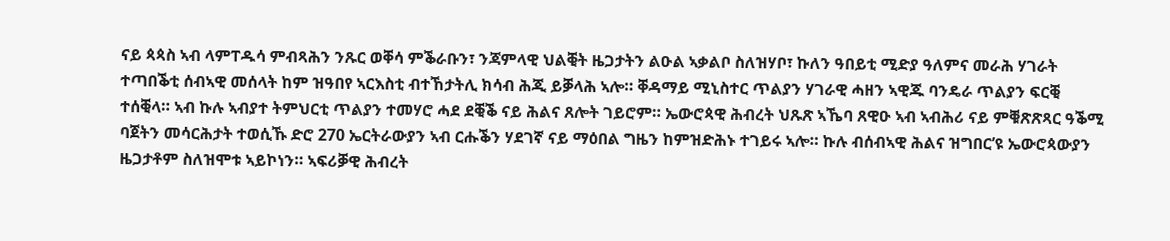ናይ ጳጳስ ኣብ ላምፐዱሳ ምብጻሕን ንጹር ወቐሳ ምቕራቡን፣ ንጃምላዊ ህልቒት ዜጋታትን ልዑል ኣቃልቦ ስለዝሃቦ፣ ኩለን ዓበይቲ ሚድያ ዓለምና መራሕ ሃገራት ተጣበቕቲ ሰብኣዊ መሰላት ከም ዝዓበየ ኣርእስቲ ብተኸታትሊ ክሳብ ሕጂ ይቓላሕ ኣሎ። ቐዳማይ ሚኒስተር ጥልያን ሃገራዊ ሓዘን ኣዊጁ ባንዴራ ጥልያን ፍርቒ ተሰቒላ። ኣብ ኩሉ ኣብያተ ትምህርቲ ጥልያን ተመሃሮ ሓደ ደቒቕ ናይ ሕልና ጸሎት ገይሮም። ኤውሮጳዊ ሕብረት ህጹጽ ኣኼባ ጸዊዑ ኣብ ኣብሕሪ ናይ ምቑጽጽጻር ዓቕሚ ባጀትን መሳርሕታት ተወሲኹ ድሮ 270 ኤርትራውያን ኣብ ርሑቕን ሃደገኛ ናይ ማዕበል ግዜን ከምዝድሕኑ ተገይሩ ኣሎ። ኩሉ ብሰብኣዊ ሕልና ዝግበር’ዩ ኤውሮጳውያን ዜጋታቶም ስለዝሞቱ ኣይኮነን። ኣፍሪቓዊ ሕብረት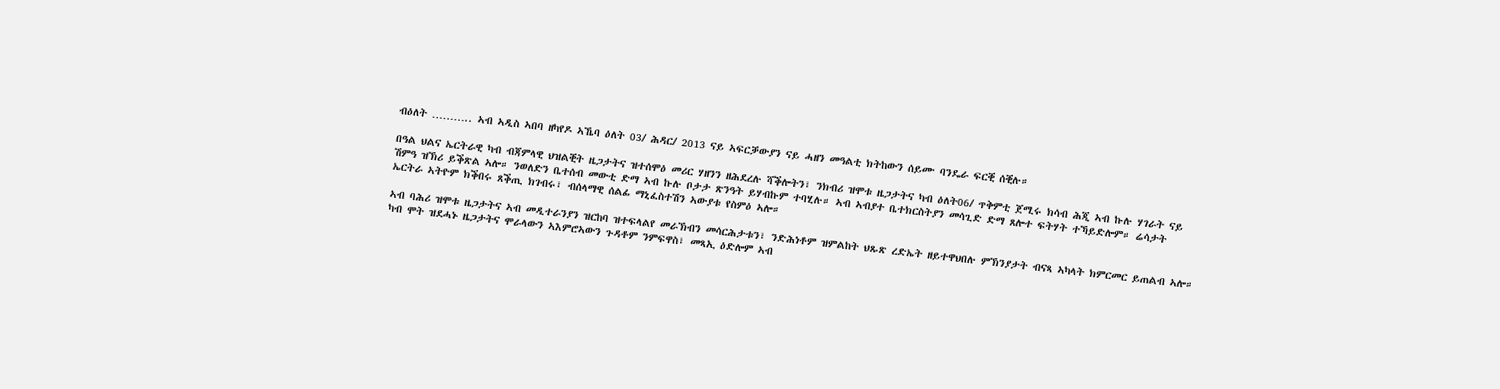ብዕለት ……….. ኣብ ኣዲስ ኣበባ ዘካየዶ ኣኼባ ዕለት 03/ ሕዳር/ 2013 ናይ ኣፍርቓውያን ናይ ሓዘን መዓልቲ ክትከውን ሰይሙ ባንዴራ ፍርቒ ሰቒሉ።

በዓል ህልና ኤርትራዊ ካብ ብጃምላዊ ህዝልቒት ዜጋታትና ዝተሰሞዕ መሪር ሃዘንን ዘሕደረሉ ሻቕሎትን፣ ንክብሪ ዝሞቱ ዜጋታትና ካብ ዕለት06/ ጥቅምቲ ጀሚሩ ክሳብ ሕጂ ኣብ ኩሉ ሃገራት ናይ ሽምዓ ዝኽሪ ይቕጽል ኣሎ። ንወለድን ቤተሰብ መውቲ ድማ ኣብ ኩሉ ቦታታ ጽንዓት ይሃብኩም ተባሂሉ። ኣብ ኣብያተ ቤተክርስትያን መሳጊድ ድማ ጸሎተ ፍትሃት ተኻይድሎም። ሬሳታት ኤርትራ ኣትዮም ክቕበሩ ጸቕጢ ክገብሩ፣ ብሰላማዊ ሰልፊ ማኒፈስተሽን ኣውያቱ የስምዕ ኣሎ።

ኣብ ባሕሪ ዝሞቱ ዜጋታትና ኣብ መዲተራንያን ዝርከባ ዝተፍላልየ መራኽብን መሳርሕታቱን፣ ንድሕነቶም ዝምልከት ህጹጽ ረድኤት ዘይተዋህበሉ ምኽንያታት ብናጻ ኣካላት ክምርመር ይጠልብ ኣሎ። ካብ ሞት ዝደሓኑ ዜጋታትና ሞራላውን ኣእምሮኣውን ጉዳቶም ንምፍዋስ፣ መጻኢ ዕድሎም ኣብ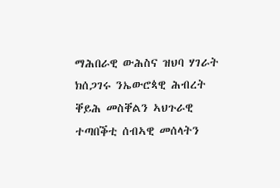ማሕበራዊ ውሕስና ዝህባ ሃገራት ክሰጋገሩ ንኤውሮጳዊ ሕብረት ቐይሕ መስቐልን ኣህጉራዊ ተጣበቕቲ ሰብኣዊ መሰላትን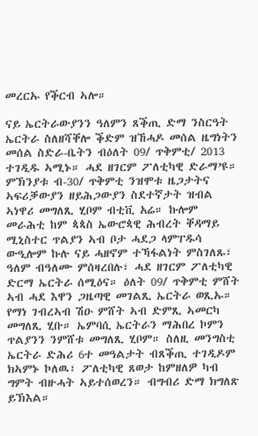መረርኡ የቕርብ ኣሎ።

ናይ ኤርትራውያንን ዓለምን ጸቕጢ ድማ ንስርዓት ኤርትራ ስለዘሻቐሎ ቕድም ዝኸሓዶ መሰል ዜግነትን መሰል ስድራ-ቤትን ብዕለት 09/ ጥቅምቲ/ 2013 ተገዲዱ ኣሚኑ። ሓደ ዘገርም ፖለቲካዊ ድራማ’ዩ። ምኽንያቱ ብ-30/ ጥቅምቲ ንዝሞቱ ዜጋታትና ኣፍሪቓውያን ዘይሕጋውያን ስደተኛታት ዝብል ኣነዋሪ መግለጺ ሂቦም ብቲቪ አሬ። ኩሎም መራሕቲ ከም ጳጳስ ኤውሮጳዊ ሕብረት ቐዳማይ ሚኒስተር ጥልያን ኣብ ቦታ ሓደጋ ላምፐዱሳ ውዒሎም ኩሉ ናይ ሓዘኖም ተኻፋልነት ምስገለጹ፣ ዓለም ብዓለሙ ምሰዛረበሉ፣ ሓደ ዘገርም ፖለቲካዊ ድርማ ኤርትራ ሰሚዕና። ዕለት 09/ ጥቅምቲ ምሸት ኣብ ሓደ እዋን ጋዜጣዊ መገልጺ ኤርትራ ወጺኡ። የማነ ገብረኣብ ሽዑ ምሸት ኣብ ድምጺ ኣመርካ መግለጺ ሂቡ። ኤምባሲ ኤርትራን ማሕበረ ኮምን ጥልያንን ንምሸቱ መግለጺ ሂቦም። ስለዚ መንግስቲ ኤርትራ ድሕሪ 6ተ መዓልታት ብጸቕጢ ተገዲዶም ክኣምኑ ኮለዉ፣ ፖለቲካዊ ጸወታ ከምዘለዎ ካብ ግምት ብዙሓት ኣይተሰወረን። ብግብሪ ድማ ክግለጽ ይኽእል።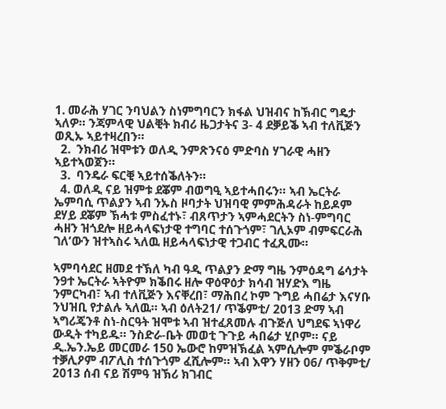1. መራሕ ሃገር ንባህልን ስነምግባርን ክፋል ህዝብና ከኽብር ግዴታ ኣለዎ። ንጃምላዊ ህልቒት ክብሪ ዜጋታትና 3- 4 ደቓይቕ ኣብ ተለቪጅን ወጺኡ ኣይተዛረበን።
  2.  ንክብሪ ዝሞቱን ወለዲ ንምጽንናዕ ምድባስ ሃገራዊ ሓዘን ኣይተኣወጀን።
  3.  ባንዴራ ፍርቒ ኣይተሰቕለትን።
  4. ወለዲ ናይ ዝምቱ ደቖም ብወግዒ ኣይተሓበሩን። ኣብ ኤርትራ ኤምባሲ ጥልያን ኣብ ንኡስ ዞባታት ህዝባዊ ምምሕዳራት ከይዶም ደሃይ ደቖም ኽሓቱ ምስፈተኑ፣ ብጸጥታን ኣምሓደርትን ስነ-ምግባር ሓዘን ዝጎደሎ ዘይሓላፍነታዊ ተግባር ተሰጉጎም፣ ገሊኦም ብምፍርራሕ ገለ’ውን ዝተኣስሩ ኣለዉ ዘይሓላፍነታዊ ተጋብር ተፈጺሙ።

ኣምባሳደር ዘመደ ተኽለ ካብ ዓዲ ጥልያን ድማ ግዜ ንምዕዳግ ሬሳታት ን9ተ ኤርትራ ኣትዮም ክቕበሩ ዘሎ ዋዕዋዕታ ክሳብ ዝሃድእ ግዜ ንምርካብ፣ ኣብ ተለቪጅን እናቐረበ፣ ማሕበረ ኮም ጉግይ ሓበሬታ እናሃቡ ንህዝቢ የታልሉ ኣለዉ። ኣብ ዕለት21/ ጥቕምቲ/ 2013 ድማ ኣብ ኣግሪጄንቶ ስነ-ስርዓት ዝሞቱ ኣብ ዝተፈጸመሉ ብጉጅለ ህግደፍ ኣነዋሪ ውዲት ተካይዱ። ንስድራ-ቤት መወቲ ጉጉይ ሓበሬታ ሂቦም። ናይ ዲ.ኤን.ኤይ መርመራ 150 ኤውሮ ከምዝኽፈል ኣምሲሎም ምቕራቦም ተቓሊዖም ብፖሊስ ተሰጉጎም ፈሺሎም። ኣብ እዋን ሃዘን 06/ ጥቅምቲ/ 2013 ሰብ ናይ ሽምዓ ዝኽሪ ክገብር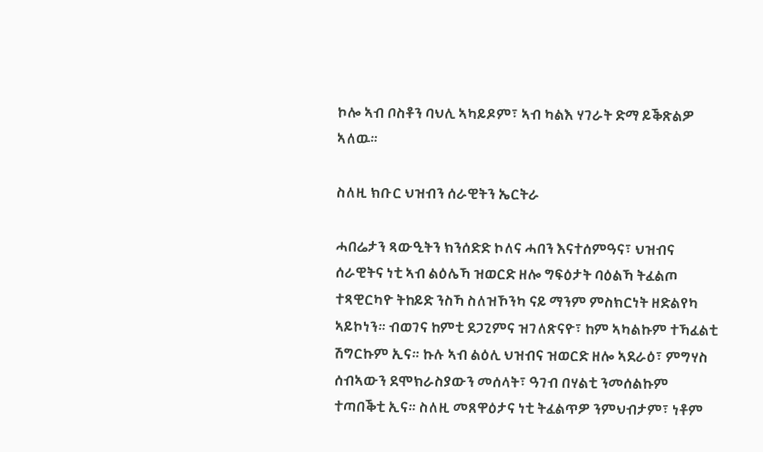ኮሎ ኣብ ቦስቶን ባህሊ ኣካይዶም፣ ኣብ ካልእ ሃገራት ድማ ይቕጽልዎ ኣለዉ።

ስለዚ ክቡር ህዝብን ሰራዊትን ኤርትራ

ሓበሬታን ጻውዒትን ክንሰድድ ኮለና ሓበን እናተሰምዓና፣ ህዝብና ሰራዊትና ነቲ ኣብ ልዕሌኻ ዝወርድ ዘሎ ግፍዕታት ባዕልኻ ትፈልጦ ተጻዊርካዮ ትከይድ ንስኻ ስለዝኾንካ ናይ ማንም ምስክርነት ዘድልየካ ኣይኮነን። ብወገና ከምቲ ደጋጊምና ዝገለጽናዮ፣ ከም ኣካልኩም ተኻፈልቲ ሽግርኩም ኢና። ኩሉ ኣብ ልዕሊ ህዝብና ዝወርድ ዘሎ ኣደራዕ፣ ምግሃስ ሰብኣውን ደሞክራስያውን መሰላት፣ ዓገብ በሃልቲ ንመሰልኩም ተጣበቕቲ ኢና። ስለዚ መጸዋዕታና ነቲ ትፈልጥዎ ንምህብታም፣ ነቶም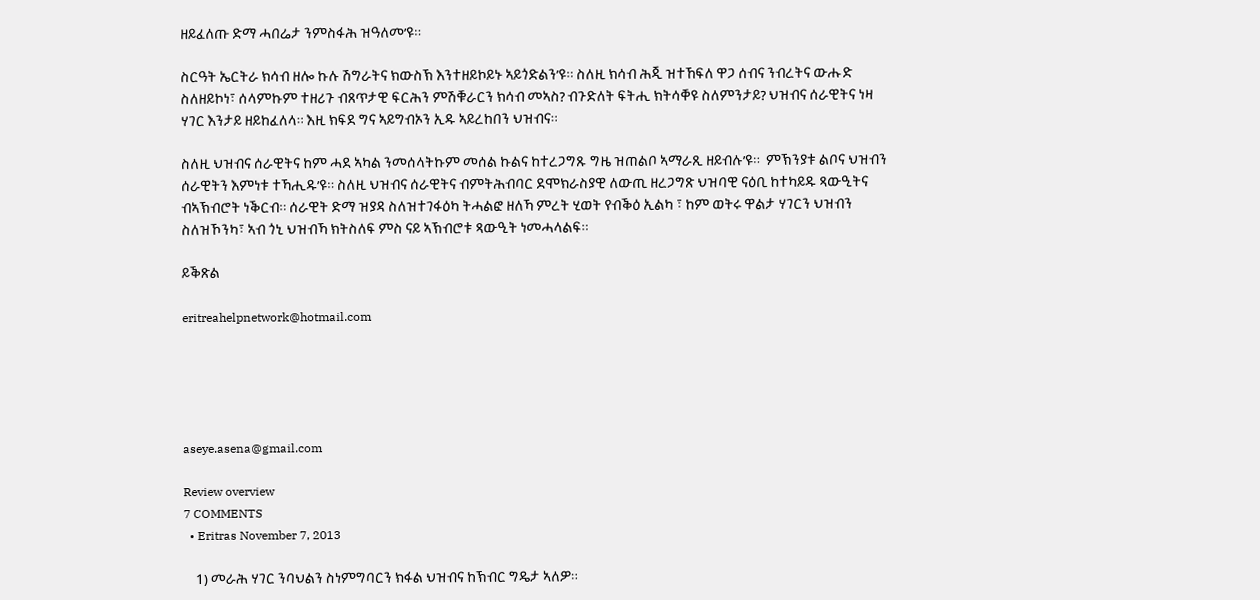ዘይፈለጡ ድማ ሓበሬታ ንምስፋሕ ዝዓለመ’ዩ።

ስርዓት ኤርትራ ክሳብ ዘሎ ኩሉ ሽግራትና ክውስኽ እንተዘይኮይኑ ኣይጎድልን’ዩ። ስለዚ ክሳብ ሕጂ ዝተኸፍለ ዋጋ ሰብና ንብረትና ውሑድ ስለዘይኮነ፣ ሰላምኩም ተዘሪጉ ብጸጥታዊ ፍርሕን ምሽቑራርን ክሳብ መኣስ? ብጉድለት ፍትሒ ክትሳቐዩ ስለምንታይ? ህዝብና ሰራዊትና ነዛ ሃገር እንታይ ዘይከፈለላ። እዚ ክፍደ ግና ኣይግብኦን ኢዱ ኣይረከበን ህዝብና።

ስለዚ ህዝብና ሰራዊትና ከም ሓደ ኣካል ንመሰላትኩም መሰል ኩልና ከተረጋግጹ ግዜ ዝጠልቦ ኣማራጺ ዘይብሉ’ዩ።  ምኽንያቱ ልቦና ህዝብን ሰራዊትን እምነቱ ተኻሒዱ’ዩ። ስለዚ ህዝብና ሰራዊትና ብምትሕብባር ደሞክራስያዊ ለውጢ ዘረጋግጽ ህዝባዊ ናዕቢ ከተካይዱ ጻውዒትና ብኣኽብሮት ነቕርብ። ሰራዊት ድማ ዝያዳ ስለዝተገፋዕካ ትሓልፎ ዘለኻ ምረት ሂወት የብቕዕ ኢልካ ፣ ከም ወትሩ ዋልታ ሃገርን ህዝብን ስለዝኾንካ፣ ኣብ ጎኒ ህዝብኻ ክትስለፍ ምስ ናይ ኣኽብሮቱ ጻውዒት ነመሓላልፍ።

ይቕጽል

eritreahelpnetwork@hotmail.com





aseye.asena@gmail.com

Review overview
7 COMMENTS
  • Eritras November 7, 2013

    1) መራሕ ሃገር ንባህልን ስነምግባርን ክፋል ህዝብና ከኽብር ግዴታ ኣለዎ።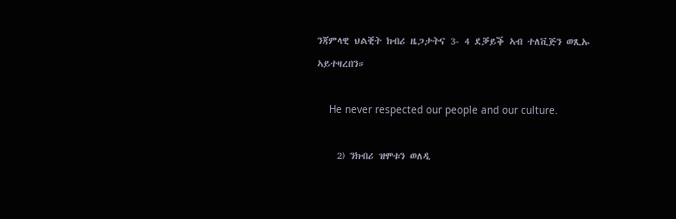ንጃምላዊ ህልቒት ክብሪ ዜጋታትና 3- 4 ደቓይቕ ኣብ ተለቪጅን ወጺኡ ኣይተዛረበን።

    He never respected our people and our culture.

    2) ንክብሪ ዝሞቱን ወለዲ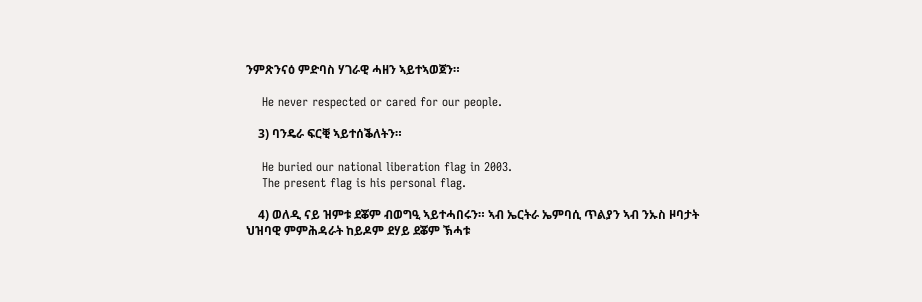ንምጽንናዕ ምድባስ ሃገራዊ ሓዘን ኣይተኣወጀን።

    He never respected or cared for our people.

    3) ባንዴራ ፍርቒ ኣይተሰቕለትን።

    He buried our national liberation flag in 2003.
    The present flag is his personal flag.

    4) ወለዲ ናይ ዝምቱ ደቖም ብወግዒ ኣይተሓበሩን። ኣብ ኤርትራ ኤምባሲ ጥልያን ኣብ ንኡስ ዞባታት ህዝባዊ ምምሕዳራት ከይዶም ደሃይ ደቖም ኽሓቱ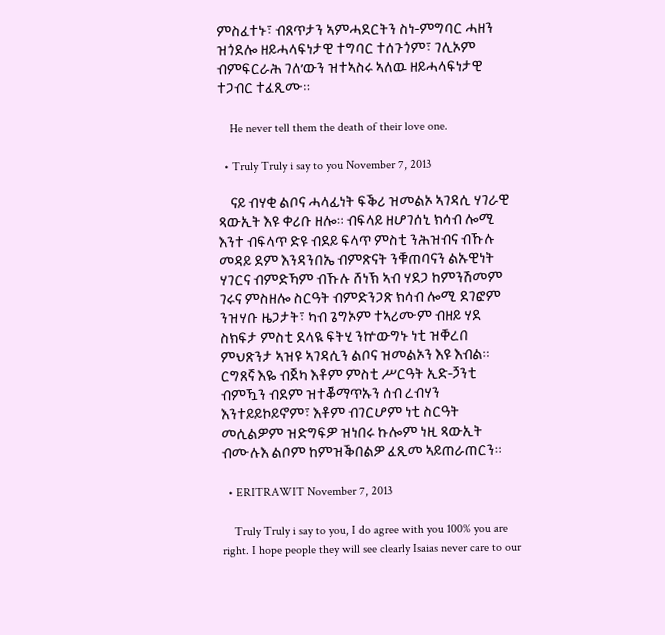ምስፈተኑ፣ ብጸጥታን ኣምሓደርትን ስነ-ምግባር ሓዘን ዝጎደሎ ዘይሓላፍነታዊ ተግባር ተሰጉጎም፣ ገሊኦም ብምፍርራሕ ገለ’ውን ዝተኣስሩ ኣለዉ ዘይሓላፍነታዊ ተጋብር ተፈጺሙ።

    He never tell them the death of their love one.

  • Truly Truly i say to you November 7, 2013

    ናይ ብሃቂ ልቦና ሓላፊነት ፍቕሪ ዝመልኦ ኣገዳሲ ሃገራዊ ጻውኢት እዩ ቀሪቡ ዘሎ። ብፍላይ ዘሆገሰኒ ክሳብ ሎሚ እንተ ብፍላጥ ድዩ ብደይ ፍላጥ ምስቲ ንሕዝብና ብኹሉ መዳይ ደም እንዳንበኤ ብምጽናት ንቑጠባናን ልኡዊነት ሃገርና ብምድኻም ብኹሉ ሸነኽ ኣብ ሃደጋ ከምንሽመም ገሩና ምስዘሎ ስርዓት ብምድንጋጽ ክሳብ ሎሚ ደገፎም ንዝሃቡ ዜጋታት፣ ካብ ጌግኦም ተኣሪሙም ብዘይ ሃደ ስክፍታ ምስቲ ደላዪ ፍትሂ ንኵውግኑ ነቲ ዝቐረበ ምህጽንታ ኣዝዩ ኣገዳሲን ልቦና ዝመልኦን እዩ እብል። ርግጸኛ እዬ ብጀካ እቶም ምስቲ ሥርዓት ኢድ-ጛንቲ ብምዃን ብደም ዝተቖማጥኡን ሰብ ረብሃን እንተይይኮይኖም፣ እቶም ብገርሆም ነቲ ስርዓት መሲልዎም ዝድግፍዎ ዝነበሩ ኩሎም ነዚ ጻውኢት ብሙሉእ ልቦም ከምዝቕበልዎ ፈጺመ ኣይጠራጠርን።

  • ERITRAWIT November 7, 2013

    Truly Truly i say to you, I do agree with you 100% you are right. I hope people they will see clearly Isaias never care to our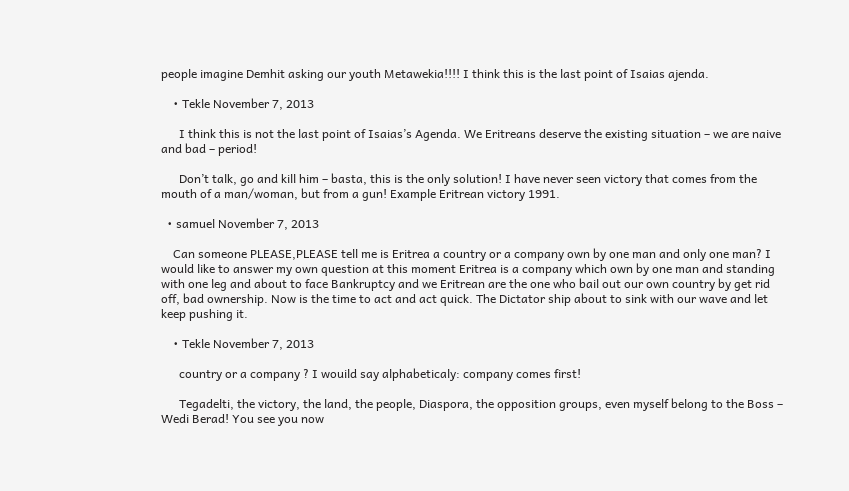people imagine Demhit asking our youth Metawekia!!!! I think this is the last point of Isaias ajenda.

    • Tekle November 7, 2013

      I think this is not the last point of Isaias’s Agenda. We Eritreans deserve the existing situation – we are naive and bad – period!

      Don’t talk, go and kill him – basta, this is the only solution! I have never seen victory that comes from the mouth of a man/woman, but from a gun! Example Eritrean victory 1991.

  • samuel November 7, 2013

    Can someone PLEASE,PLEASE tell me is Eritrea a country or a company own by one man and only one man? I would like to answer my own question at this moment Eritrea is a company which own by one man and standing with one leg and about to face Bankruptcy and we Eritrean are the one who bail out our own country by get rid off, bad ownership. Now is the time to act and act quick. The Dictator ship about to sink with our wave and let keep pushing it.

    • Tekle November 7, 2013

      country or a company ? I wouild say alphabeticaly: company comes first!

      Tegadelti, the victory, the land, the people, Diaspora, the opposition groups, even myself belong to the Boss – Wedi Berad! You see you now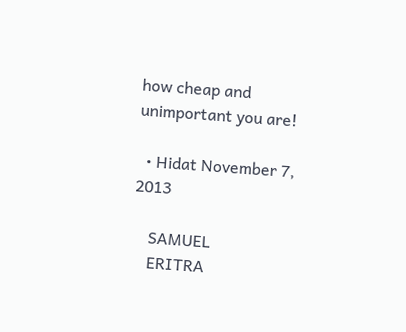how cheap and unimportant you are!

  • Hidat November 7, 2013

    SAMUEL
    ERITRA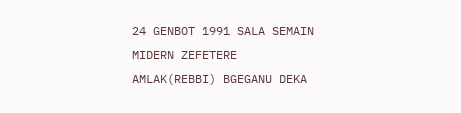24 GENBOT 1991 SALA SEMAIN MIDERN ZEFETERE AMLAK(REBBI) BGEGANU DEKA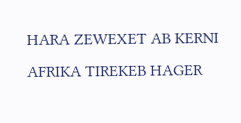HARA ZEWEXET AB KERNI AFRIKA TIREKEB HAGER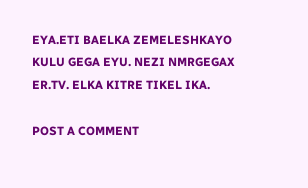EYA.ETI BAELKA ZEMELESHKAYO KULU GEGA EYU. NEZI NMRGEGAX ER.TV. ELKA KITRE TIKEL IKA.

POST A COMMENT